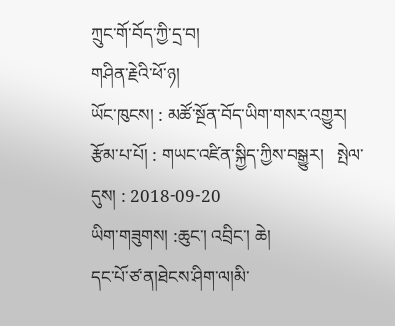ཀྲུང་གོ་བོད་ཀྱི་དྲ་བ།
གཤིན་རྗེའི་ཕོ་ཉ།
ཡོང་ཁུངས། : མཚོ་སྔོན་བོད་ཡིག་གསར་འགྱུར།   རྩོམ་པ་པོ། : གཡང་འཛིན་སྐྱིད་ཀྱིས་བསྒྱུར།   སྤེལ་དུས། : 2018-09-20
ཡིག་གཟུགས། :ཆུང་། འབྲིང་། ཆེ།
དང་པོ་ཙ་ན།ཐེངས་ཤིག་ལ།མི་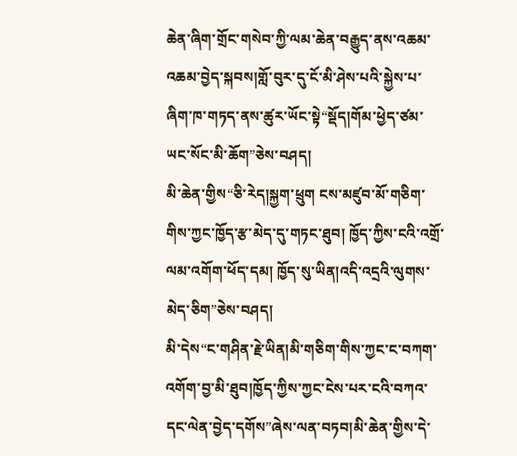ཆེན་ཞིག་གྲོང་གསེབ་ཀྱི་ལམ་ཆེན་བརྒྱུད་ནས་འཆམ་འཆམ་བྱེད་སྐབས།གློ་བུར་དུ་ངོ་མི་ཤེས་པའི་སྐྱེས་པ་ཞིག་ཁ་གཏད་ནས་ཚུར་ཡོང་སྟེ“སྡོད།གོམ་ཕྱེད་ཙམ་ཡང་སོང་མི་ཆོག”ཅེས་བཤད།
མི་ཆེན་གྱིས“ཅི་རེད།སྐྱག་ཕྲུག ངས་མཛུབ་མོ་གཅིག་གིས་ཀྱང་ཁྱོད་རྩ་མེད་དུ་གཏང་ཐུབ། ཁྱོད་ཀྱིས་ངའི་འགྲོ་ལམ་འགོག་ཕོད་དམ། ཁྱོད་སུ་ཡིན།འདི་འདྲའི་ལུགས་མེད་ཅིག”ཅེས་བཤད།
མི་དེས“ང་གཤིན་རྗེ་ཡིན།མི་གཅིག་གིས་ཀྱང་ང་བཀག་འགོག་བྱ་མི་ཐུབ།ཁྱོད་ཀྱིས་ཀྱང་ངེས་པར་ངའི་བཀའ་དང་ལེན་བྱེད་དགོས”ཞེས་ལན་བཏབ།མི་ཆེན་གྱིས་དེ་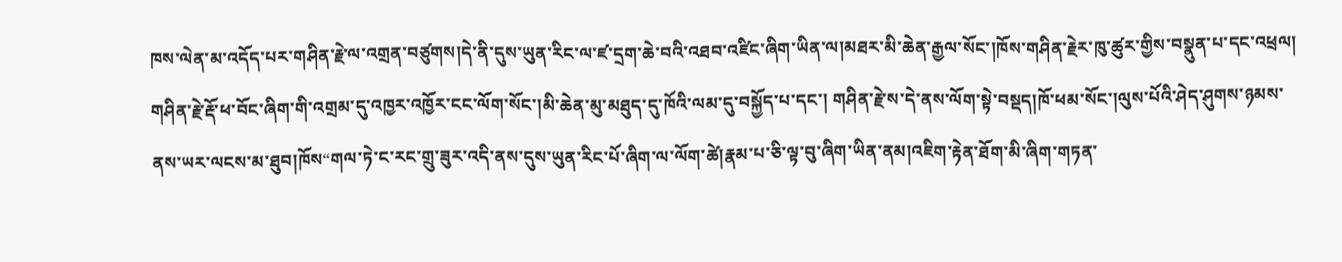ཁས་ལེན་མ་འདོད་པར་གཤིན་རྗེ་ལ་འགྲན་བཙུགས།དེ་ནི་དུས་ཡུན་རིང་ལ་ཛ་དྲག་ཆེ་བའི་འཐབ་འཛིང་ཞིག་ཡིན་ལ།མཐར་མི་ཆེན་རྒྱལ་སོང་།ཁོས་གཤིན་རྗེར་ཁུ་ཚུར་གྱིས་བསྣུན་པ་དང་འཕྲལ། གཤིན་རྗེ་རྡོ་ཕ་བོང་ཞིག་གི་འགྲམ་དུ་འཁྱར་འཁྱོར་ངང་ལོག་སོང་།མི་ཆེན་མུ་མཐུད་དུ་ཁོའི་ལམ་དུ་བསྐྱོད་པ་དང་། གཤིན་རྗེ་ས་དེ་ནས་ལོག་སྟེ་བསྡད།ཁོ་ཕམ་སོང་།ལུས་པོའི་ཤེད་ཤུགས་ཉམས་ནས་ཡར་ལངས་མ་ཐུབ།ཁོས“གལ་ཏེ་ང་རང་གྲུ་ཟུར་འདི་ནས་དུས་ཡུན་རིང་པོ་ཞིག་ལ་ལོག་ཚེ།རྣམ་པ་ཅི་ལྟ་བུ་ཞིག་ཡིན་ནམ།འཇིག་རྟེན་ཐོག་མི་ཞིག་གཏན་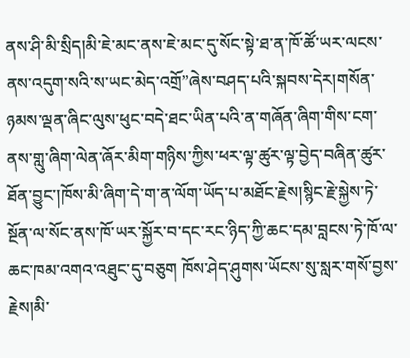ནས་ཤི་མི་སྲིད།མི་ཇེ་མང་ནས་ཇེ་མང་དུ་སོང་སྟེ་ཐ་ན་ཁོ་ཚོ་ཡར་ལངས་ནས་འདུག་སའི་ས་ཡང་མེད་འགྲོ”ཞེས་བཤད་པའི་སྐབས་དེར།གསོན་ཉམས་ལྡན་ཞིང་ལུས་ཕུང་བདེ་ཐང་ཡིན་པའི་ན་གཞོན་ཞིག་གིས་ངག་ནས་གླུ་ཞིག་ལེན་ཞོར་མིག་གཉིས་ཀྱིས་ཕར་ལྟ་ཚུར་ལྟ་བྱེད་བཞིན་ཚུར་ཐོན་བྱུང་།ཁོས་མི་ཞིག་དེ་ག་ན་ལོག་ཡོད་པ་མཐོང་རྗེས།སྙིང་རྗེ་སྐྱེས་ཏེ་སྔོན་ལ་སོང་ནས་ཁོ་ཡར་སྐྱོར་བ་དང་རང་ཉིད་ཀྱི་ཆང་དམ་བླངས་ཏེ་ཁོ་ལ་ཆང་ཁམ་འགའ་འཐུང་དུ་བཅུག ཁོས་ཤེད་ཤུགས་ཡོངས་སུ་སླར་གསོ་བྱས་རྗེས།མི་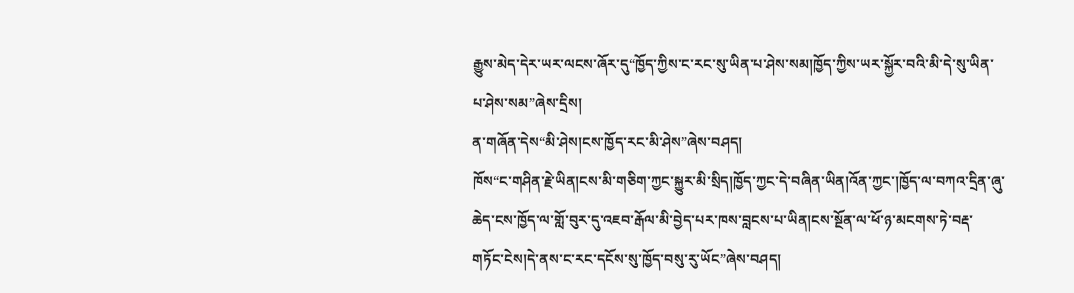རྒྱུས་མེད་དེར་ཡར་ལངས་ཞོར་དུ“ཁྱོད་ཀྱིས་ང་རང་སུ་ཡིན་པ་ཤེས་སམ།ཁྱོད་ཀྱིས་ཡར་སྐྱོར་བའི་མི་དེ་སུ་ཡིན་པ་ཤེས་སམ”ཞེས་དྲིས།
ན་གཞོན་དེས“མི་ཤེས།ངས་ཁྱོད་རང་མི་ཤེས”ཞེས་བཤད།
ཁོས“ང་གཤིན་རྗེ་ཡིན།ངས་མི་གཅིག་ཀྱང་སྐྱུར་མི་སྲིད།ཁྱོད་ཀྱང་དེ་བཞིན་ཡིན།འོན་ཀྱང་།ཁྱོད་ལ་བཀའ་དྲིན་ཞུ་ཆེད་ངས་ཁྱོད་ལ་གློ་བུར་དུ་འཇབ་རྒོལ་མི་བྱེད་པར་ཁས་བླངས་པ་ཡིན།ངས་སྔོན་ལ་ཕོ་ཉ་མངགས་ཏེ་བརྡ་གཏོང་ངེས།དེ་ནས་ང་རང་དངོས་སུ་ཁྱོད་བསུ་རུ་ཡོང”ཞེས་བཤད།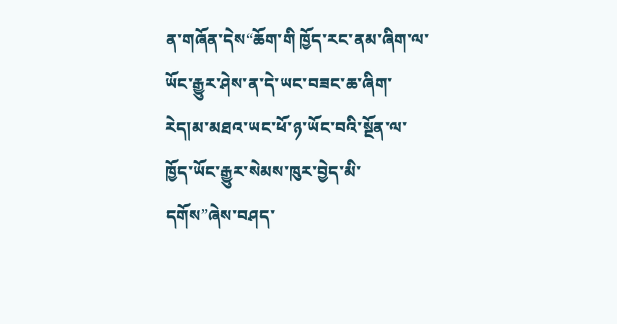ན་གཞོན་དེས“ཆོག་གི ཁྱོད་རང་ནམ་ཞིག་ལ་ཡོང་རྒྱུར་ཤེས་ན་དེ་ཡང་བཟང་ཆ་ཞིག་རེད།མ་མཐའ་ཡང་ཕོ་ཉ་ཡོང་བའི་སྔོན་ལ་ཁྱོད་ཡོང་རྒྱུར་སེམས་ཁུར་བྱེད་མི་དགོས”ཞེས་བཤད་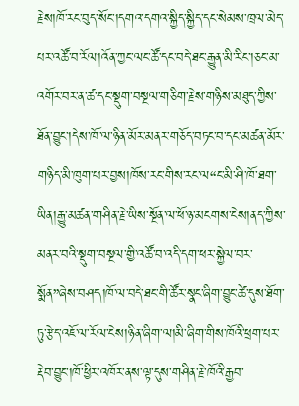རྗེས།ཁོ་རང་བུད་སོང་།དགའ་དགའ་སྐྱིད་སྐྱིད་དང་སེམས་ཁྲལ་མེད་པར་འཚོ་བ་རོལ།འོན་ཀྱང་ལང་ཚོ་དང་བདེ་ཐང་རྒྱུན་མི་རིང་།ཅང་མ་འགོར་བར་ན་ཚ་དང་སྡུག་བསྔལ་གཅིག་རྗེས་གཉིས་མཐུད་ཀྱིས་ཐོན་བྱུང་།དེས་ཁོ་ལ་ཉིན་མོར་མནར་གཅོད་བཏང་བ་དང་མཚན་མོར་གཉིད་མི་ཁུག་པར་བྱས།ཁོས་རང་གིས་རང་ལ“ང་མི་ཤི་ཁོ་ཐག་ཡིན།རྒྱུ་མཚན་གཤིན་རྗེ་ཡིས་སྔོན་ལ་ཕོ་ཉ་མངགས་ངེས།ནད་ཀྱིས་མནར་བའི་སྡུག་བསྔལ་གྱི་འཚོ་བ་འདི་དག་ཕར་སྐྱེལ་བར་སྨོན”ཞེས་བཤད།ཁོ་ལ་བདེ་ཐང་གི་ཚོར་སྣང་ཞིག་བྱུང་ཚེ་དུས་ཐོག་ཏུ་རྩེད་འཇོ་ལ་རོལ་ངེས།ཉིན་ཞིག་ལ།མི་ཞིག་གིས་ཁོའི་ཕྲག་པར་རྡེབ་བྱུང་།ཁོ་ཕྱིར་འཁོར་ནས་ལྟ་དུས་གཤིན་རྗེ་ཁོའི་རྒྱབ་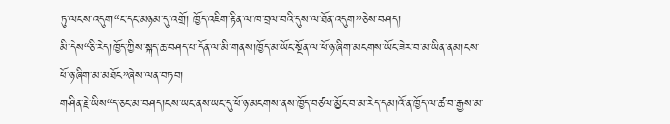ཏུ་ལངས་འདུག“ང་དང་མཉམ་དུ་འགྲོ། ཁྱོད་འཇིག་རྟིན་ལ་ཁ་བྲལ་བའི་དུས་ལ་ཐོན་འདུག”ཅེས་བཤད།
མི་དེས“ཅི་རེད།ཁྱོད་ཀྱིས་སྐད་ཆ་བཤད་པ་དོན་ལ་མི་གནས།ཁྱོད་མ་ཡོང་སྔོན་ལ་ཕོ་ཉ་ཞིག་མངགས་ཡོང་ཟེར་བ་མ་ཡིན་ནམ།ངས་ཕོ་ཉ་ཞིག་མ་མཐོང”ཞེས་ལན་བཏབ།
གཤིན་རྗེ་ཡིས“ད་ཅང་མ་བཤད།ངས་ཡང་ནས་ཡང་དུ་ཕོ་ཉ་མངགས་ནས་ཁྱོད་བཙལ་མྱོང་བ་མ་རེད་དམ།འོ་ན་ཁྱོད་ལ་ཚ་བ་རྒྱས་མ་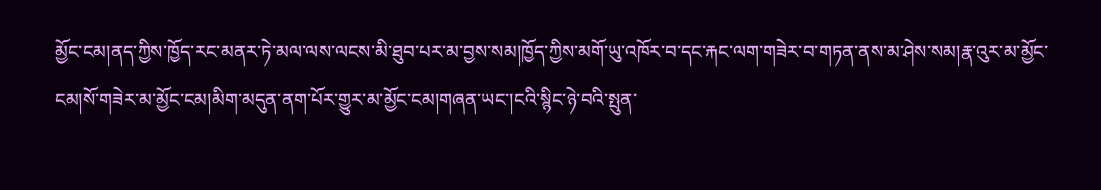མྱོང་ངམ།ནད་ཀྱིས་ཁྱོད་རང་མནར་ཏེ་མལ་ལས་ལངས་མི་ཐུབ་པར་མ་བྱས་སམ།ཁྱོད་ཀྱིས་མགོ་ཡུ་འཁོར་བ་དང་རྐང་ལག་གཟེར་བ་གཏན་ནས་མ་ཤེས་སམ།རྣ་འུར་མ་མྱོང་ངམ།སོ་གཟེར་མ་མྱོང་ངམ།མིག་མདུན་ནག་པོར་གྱུར་མ་མྱོང་ངམ།གཞན་ཡང་།ངའི་སྙིང་ཉེ་བའི་སྤུན་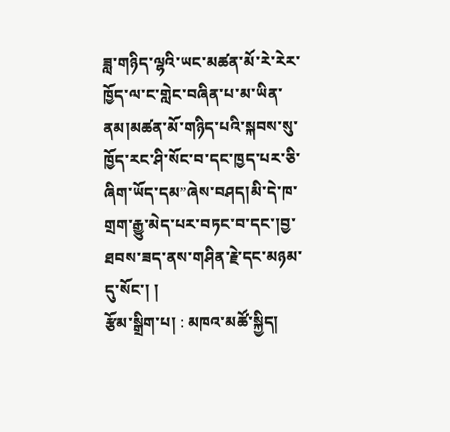ཟླ་གཉིད་ལྷའི་ཡང་མཚན་མོ་རེ་རེར་ཁྱོད་ལ་ང་གླེང་བཞིན་པ་མ་ཡིན་ནམ།མཚན་མོ་གཉིད་པའི་སྐབས་སུ་ཁྱོད་རང་ཤི་སོང་བ་དང་ཁྱད་པར་ཅི་ཞིག་ཡོད་དམ”ཞེས་བཤད།མི་དེ་ཁ་གྲག་རྒྱུ་མེད་པར་བཏང་བ་དང་།བྱ་ཐབས་ཟད་ནས་གཤིན་རྗེ་དང་མཉམ་དུ་སོང་། །
རྩོམ་སྒྲིག་པ། : མཁའ་མཚོ་སྐྱིད།